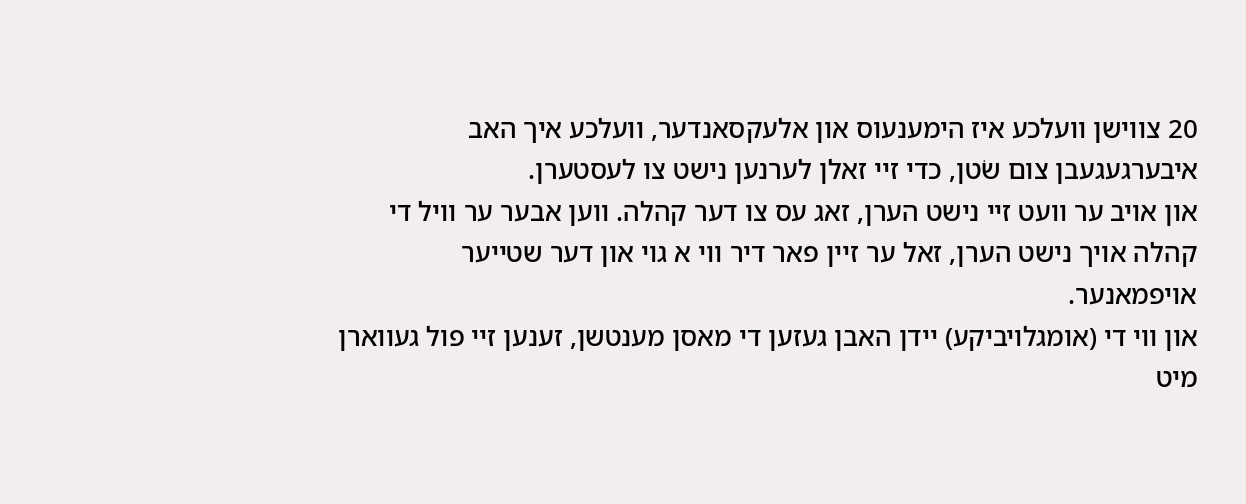20 צווישן וועלכע איז הימענעוס און אלעקסאנדער, וועלכע איך האב איבערגעגעבן צום שׂטן, כדי זיי זאלן לערנען נישט צו לעסטערן.
און אויב ער וועט זיי נישט הערן, זאג עס צו דער קהלה. ווען אבער ער וויל די קהלה אויך נישט הערן, זאל ער זיין פאר דיר ווי א גוי און דער שטייער אויפמאנער.
און ווי די (אומגלויביקע) יידן האבן געזען די מאסן מענטשן, זענען זיי פול געווארן מיט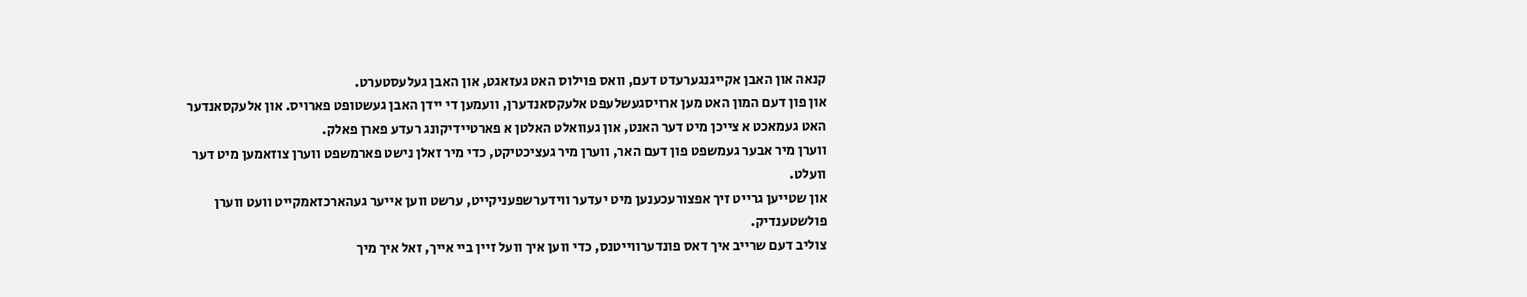קנאה און האבן אקייגנגערעדט דעם, וואס פוילוס האט געזאגט, און האבן געלעסטערט.
און פון דעם המון האט מען ארויסגעשלעפט אלעקסאנדערן, וועמען די יידן האבן געשטופט פארויס. און אלעקסאנדער האט געמאכט א צייכן מיט דער האנט, און געוואלט האלטן א פארטיידיקונג רעדע פארן פאלק.
ווערן מיר אבער געמשפט פון דעם האר, ווערן מיר געציכטיקט, כדי מיר זאלן נישט פארמשפט ווערן צוזאמען מיט דער וועלט.
און שטייען גרייט זיך אפצורעכענען מיט יעדער ווידערשפעניקייט, ערשט ווען אייער געהארכזאמקייט וועט ווערן פולשטענדיק.
צוליב דעם שרייב איך דאס פונדערווייטנס, כדי ווען איך וועל זיין ביי אייך, זאל איך מיך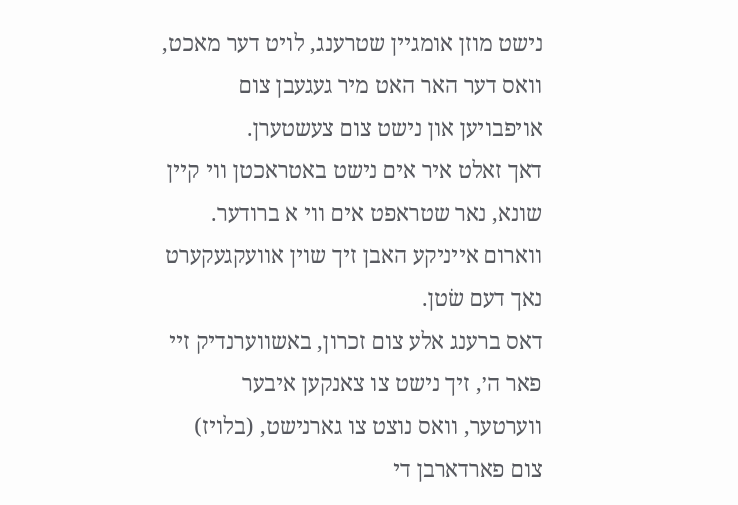נישט מוזן אומגיין שטרענג, לויט דער מאכט, וואס דער האר האט מיר געגעבן צום אויפבויען און נישט צום צעשטערן.
דאך זאלט איר אים נישט באטראכטן ווי קיין שונא, נאר שטראפט אים ווי א ברודער.
ווארום אייניקע האבן זיך שוין אוועקגעקערט נאך דעם שׂטן.
דאס ברענג אלע צום זכרון, באשווערנדיק זיי פאר ה׳, זיך נישט צו צאנקען איבער ווערטער, וואס נוצט צו גארנישט, (בלויז) צום פארדארבן די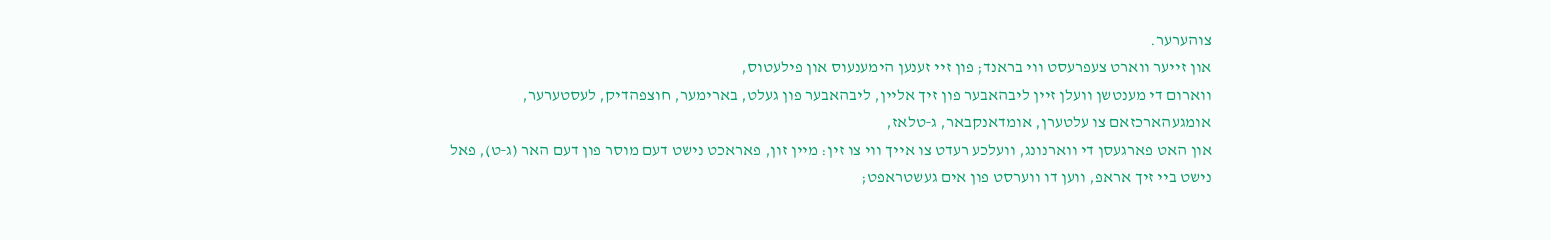צוהערער.
און זייער ווארט צעפרעסט ווי בראנד; פון זיי זענען הימענעוס און פילעטוס,
ווארום די מענטשן וועלן זיין ליבהאבער פון זיך אליין, ליבהאבער פון געלט, בארימער, חוצפהדיק, לעסטערער, אומגעהארכזאם צו עלטערן, אומדאנקבאר, ג‑טלאז,
און האט פארגעסן די ווארנונג, וועלכע רעדט צו אייך ווי צו זין: מיין זון, פאראכט נישט דעם מוסר פון דעם האר (ג‑ט), פאל נישט ביי זיך אראפ, ווען דו ווערסט פון אים געשטראפט;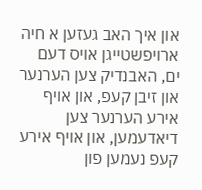און איך האב געזען א חיה ארויפשטייגן אויס דעם ים, האבנדיק צען הערנער און זיבן קעפ, און אויף אירע הערנער צען דיאדעמען, און אויף אירע קעפ נעמען פון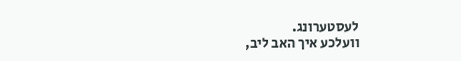לעסטערונג.
וועלכע איך האב ליב,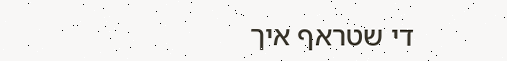די שטראף איך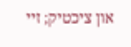און ציכטיק; זיי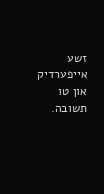זשע אייפערדיק און טו תשובה.